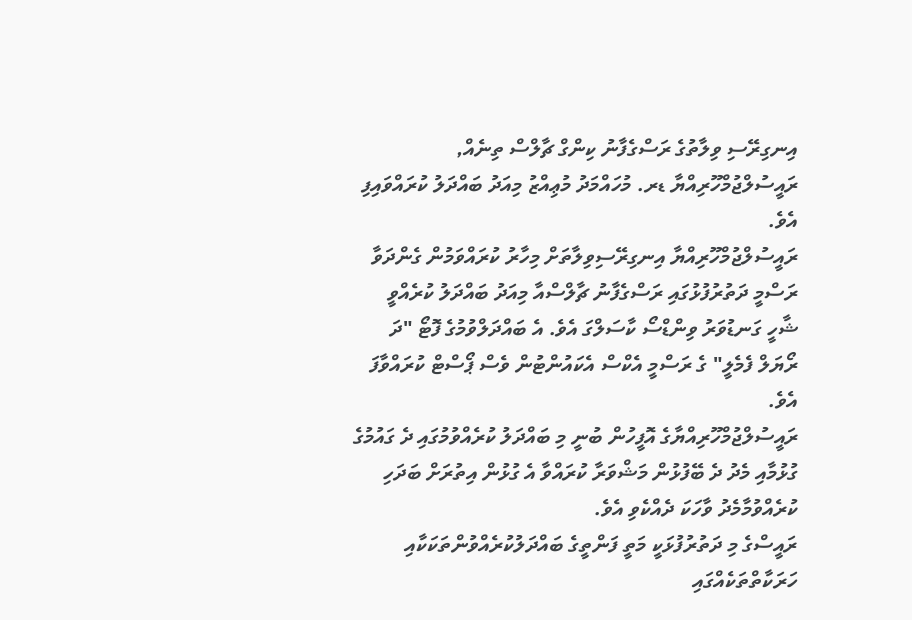އިނގިރޭސި ވިލާތުގެ ރަސްގެފާނު ކިންގް ޗާލްސް ތިނެއް, ރައީސުލްޖުމްހޫރިއްޔާ ޑރ. މުހައްމަދު މުޢިއްޒު މިއަދު ބައްދަލު ކުރައްވައިފި އެވެ.
ރައީސުލްޖުމްހޫރިއްޔާ އިނގިރޭސިވިލާތަށް މިހާރު ކުރައްވަމުން ގެންދަވާ ރަސްމީ ދަތުރުފުޅުގައި ރަސްގެފާނު ޗާލްސްއާ މިއަދު ބައްދަލު ކުރެއްވީ ޝާހީ ގަނޑުވަރު ވިންޑްސޯ ކާސަލްގަ އެވެ. އެ ބައްދަލްވުމުގެ ފޮޓޯ "ދަ ރޯޔަލް ފެމެލީ" ގެ ރަސްމީ އެކްސް އެކައުންޓުން ވެސް ޕޯސްޓް ކުރައްވާފަ އެވެ.
ރައީސުލްޖުމްހޫރިއްޔާގެ އޮފީހުން ބުނީ މި ބައްދަލު ކުރެއްވުމުގައި ދެ ގައުމުގެ ގުޅުމާއި މެދު ދެ ބޭފުޅުން މަޝްވަރާ ކުރައްވާ އެ ގުޅުން އިތުރަށް ބަދަހި ކުރެއްވުމާމެދު ވާހަކަ ދެއްކެވި އެވެ.
ރައީސްގެ މި ދަތުރުފުޅަކީ މަތީ ފަންތީގެ ބައްދަލުކުރެއްވުންތަކަކާއި ހަރަކާތްތަކެއްގައި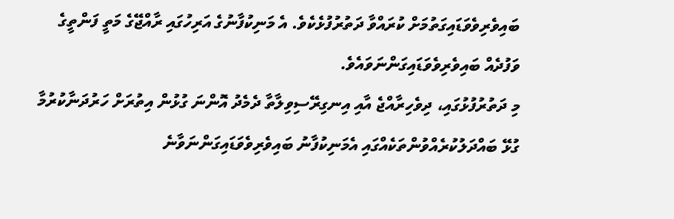ބައިވެރިވެވަޑައިގަތުމަށް ކުރައްވާ ދަތުރުފުޅެކެވެ. އެ މަނިކުފާނުގެ އަރިހުގައި ރާއްޖޭގެ މަތީ ފަންތީގެ ވަފުދެއް ބައިވެރިވެވަޑައިގަންނަވައެވެ.
މި ދަތުރުފުޅުގައި، ދިވެހިރާއްޖެ އާއި އިނގިރޭސިވިލާތާ ދެމެދު އޮންނަ ގުޅުން އިތުރަށް ހަރުދަނާކުރުމާ ގުޅޭ ބައްދަލުކުރެއްވުންތަކެއްގައި އެމަނިކުފާނު ބައިވެރިވެވަޑައިގަންނަވާނެ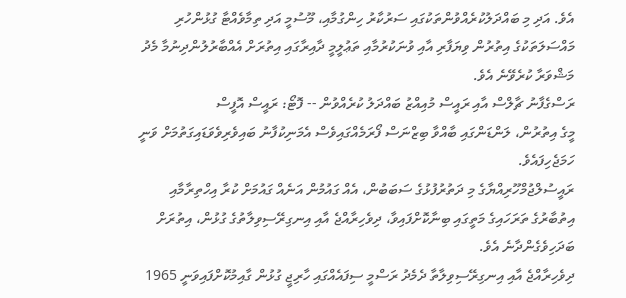އެވެ. އަދި މި ބައްދަލުކުރެއްވުންތަކުގައި ސަރުކާރު ހިންގުމާއި، މޫސުމީ އަދި ތިމާވެއްޓާ ގުޅުންހުރި މައްސަލަތަކުގެ އިތުރުން ވިޔަފާރި އާއި ވުނަކުރުމާއި ތަޢުލީމީ ދާއިރާގައި އިތުރަށް އެއްބާރުލުންދިނުމާ މެދު މަޝްވަރާ ކުރެވޭނެ އެވެ.
ރަސްގެފާނު ޗާލްސް އާއި ރައީސް މުއިއްޒު ބައްދަލު ކުރެއްވުން -- ފޮޓޯ: ރައީސް އޮފީސް
މީގެ އިތުރުން، ލަންޑަންގައި ބާއްވާ ބިޒްނަސް ފޯރަމެއްގައިވެސް އެމަނިކުފާނު ބައިވެރިވެވަޑައިގަތުމަށް ވަނީ ހަމަޖެހިފައެވެ.
ރައީސުލްޖުމްހޫރިއްޔާގެ މި ދަތުރުފުޅުގެ ސަބަބުން، އެއް ގައުމުން އަނެއް ގައުމަށް ކުރާ އިހްތިރާމާއި އިތުބާރުގެ ތަރަހައިގެ މަތީގައި ބިނާކޮށްފައިވާ، ދިވެހިރާއްޖެ އާއި އިނގިރޭސިވިލާތުގެ ގުޅުން، އިތުރަށް ބަދަހިވެގެންދާނެ އެވެ.
ދިވެހިރާއްޖެ އާއި އިނގިރޭސިވިލާތާ ދެމެދު ރަސްމީ ސިފައެއްގައި ހާރިޖީ ގުޅުން ގާއިމުކޮށްފައިވަނީ 1965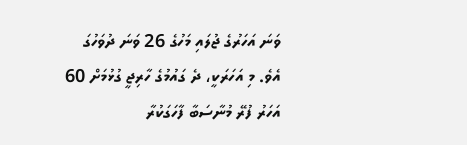ވަނަ އަހަރުގެ ޖުލައި މަހުގެ 26 ވަނަ ދުވަހުގަ އެވެ. މި އަހަރަކީ، ދެ ގައުމުގެ ހާރިޖީ ގުޅުމަށް 60 އަހަރު ފުރޭ މުނާސަބާ ފާހަގަކުރާ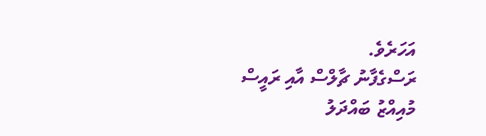އަހަރެވެ.
ރަސްގެފާނު ޗާލްސް އާއި ރައީސް މުއިއްޒު ބައްދަލު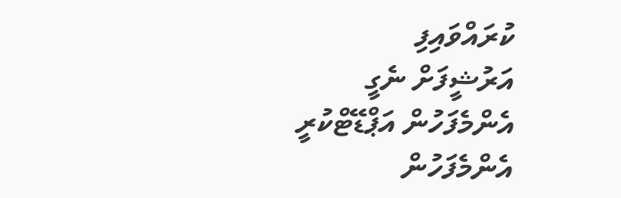ކުރައްވައިފި
އަރުޝީފަށް ނެގީ
އެންމެފަހުން އަޕްޑޭޓްކުރީ
އެންމެފަހުން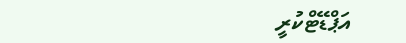އަޕްޑޭޓްކުރީ